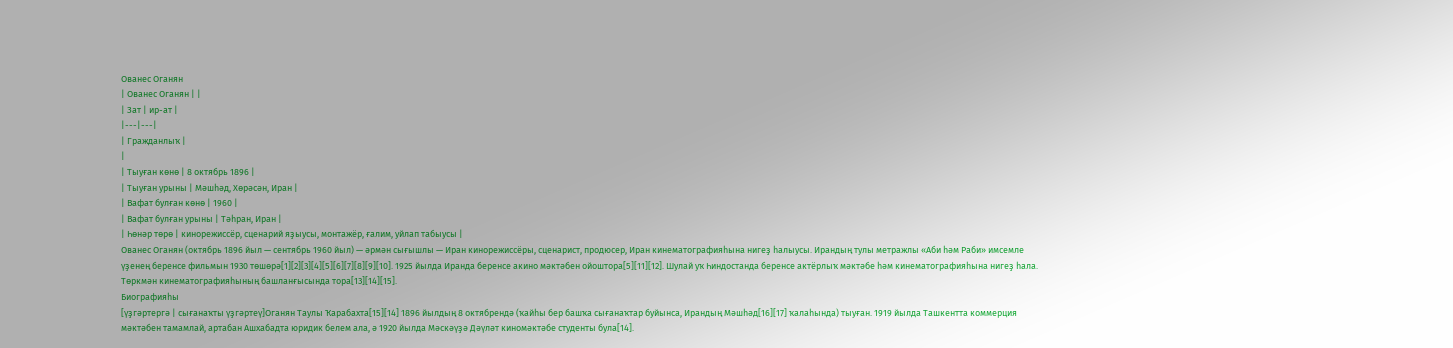Ованес Оганян
| Ованес Оганян | |
| Зат | ир-ат |
|---|---|
| Гражданлыҡ |
|
| Тыуған көнө | 8 октябрь 1896 |
| Тыуған урыны | Мәшһәд, Хөрәсән, Иран |
| Вафат булған көнө | 1960 |
| Вафат булған урыны | Тәһран, Иран |
| Һөнәр төрө | кинорежиссёр, сценарий яҙыусы, монтажёр, ғалим, уйлап табыусы |
Ованес Оганян (октябрь 1896 йыл — сентябрь 1960 йыл) — әрмән сығышлы — Иран кинорежиссёры, сценарист, продюсер, Иран кинематографияһына нигеҙ һалыусы. Ирандың тулы метражлы «Аби һәм Раби» имсемле үҙенең беренсе фильмын 1930 төшөрә[1][2][3][4][5][6][7][8][9][10]. 1925 йылда Иранда беренсе акино мәктәбен ойоштора[5][11][12]. Шулай уҡ Һиндостанда беренсе актёрлыҡ мәктәбе һәм кинематографияһына нигеҙ һала. Төркмән кинематографияһының башланғысында тора[13][14][15].
Биографияһы
[үҙгәртергә | сығанаҡты үҙгәртеү]Оганян Таулы Ҡарабахта[15][14] 1896 йылдың 8 октябрендә (ҡайһы бер башҡа сығанаҡтар буйынса, Ирандың Мәшһәд[16][17] ҡалаһында) тыуған. 1919 йылда Ташкентта коммерция мәктәбен тамамлай, артабан Ашхабадта юридик белем ала, ә 1920 йылда Мәскәүҙә Дәүләт киномәктәбе студенты була[14].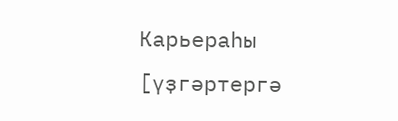Карьераһы
[үҙгәртергә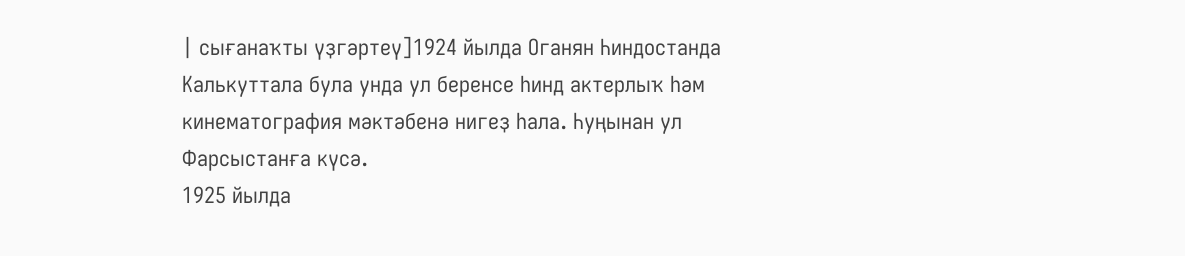| сығанаҡты үҙгәртеү]1924 йылда Оганян Һиндостанда Калькуттала була унда ул беренсе һинд актерлыҡ һәм кинематография мәктәбенә нигеҙ һала. Һуңынан ул Фарсыстанға күсә.
1925 йылда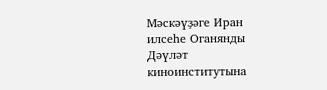Мәскәүҙәге Иран илсеһе Оганянды Дәүләт киноинститутына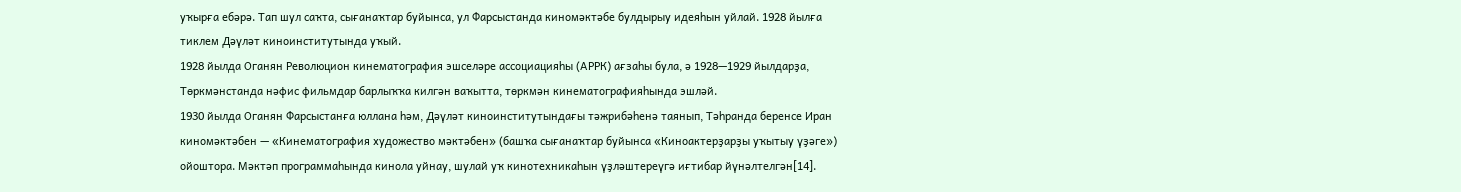уҡырға ебәрә. Тап шул саҡта, сығанаҡтар буйынса, ул Фарсыстанда киномәктәбе булдырыу идеяһын уйлай. 1928 йылға тиклем Дәүләт киноинститутында уҡый.
1928 йылда Оганян Революцион кинематография эшселәре ассоциацияһы (АРРК) ағзаһы була, ә 1928—1929 йылдарҙа, Төркмәнстанда нәфис фильмдар барлыҡҡа килгән ваҡытта, төркмән кинематографияһында эшләй.
1930 йылда Оганян Фарсыстанға юллана һәм, Дәүләт киноинститутындағы тәжрибәһенә таянып, Тәһранда беренсе Иран киномәктәбен — «Кинематография художество мәктәбен» (башҡа сығанаҡтар буйынса «Киноактерҙарҙы уҡытыу үҙәге») ойоштора. Мәктәп программаһында кинола уйнау, шулай уҡ кинотехникаһын үҙләштереүгә иғтибар йүнәлтелгән[14].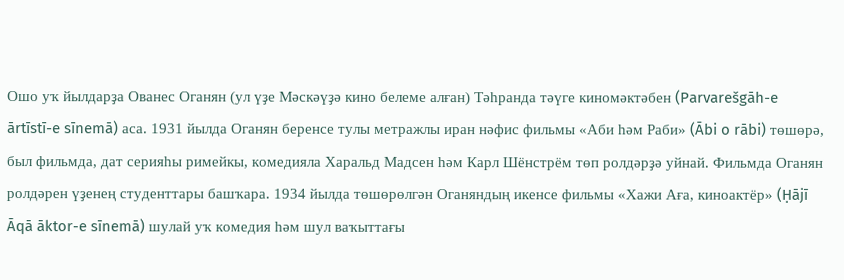Ошо уҡ йылдарҙа Ованес Оганян (ул үҙе Мәскәүҙә кино белеме алған) Тәһранда тәүге киномәктәбен (Parvarešgāh-e ārtīstī-e sīnemā) аса. 1931 йылда Оганян беренсе тулы метражлы иран нәфис фильмы «Аби һәм Раби» (Ābi o rābi) төшөрә, был фильмда, дат серияһы римейкы, комедияла Харальд Мадсен һәм Карл Шёнстрём төп ролдәрҙә уйнай. Фильмда Оганян ролдәрен үҙенең студенттары башҡара. 1934 йылда төшөрөлгән Оганяндың икенсе фильмы «Хажи Аға, киноактёр» (Ḥājī Āqā āktor-e sīnemā) шулай уҡ комедия һәм шул ваҡыттағы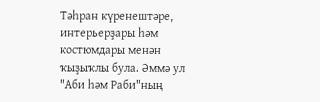Тәһран күренештәре, интерьерҙары һәм костюмдары менән ҡыҙыҡлы була. Әммә ул "Аби һәм Раби"ның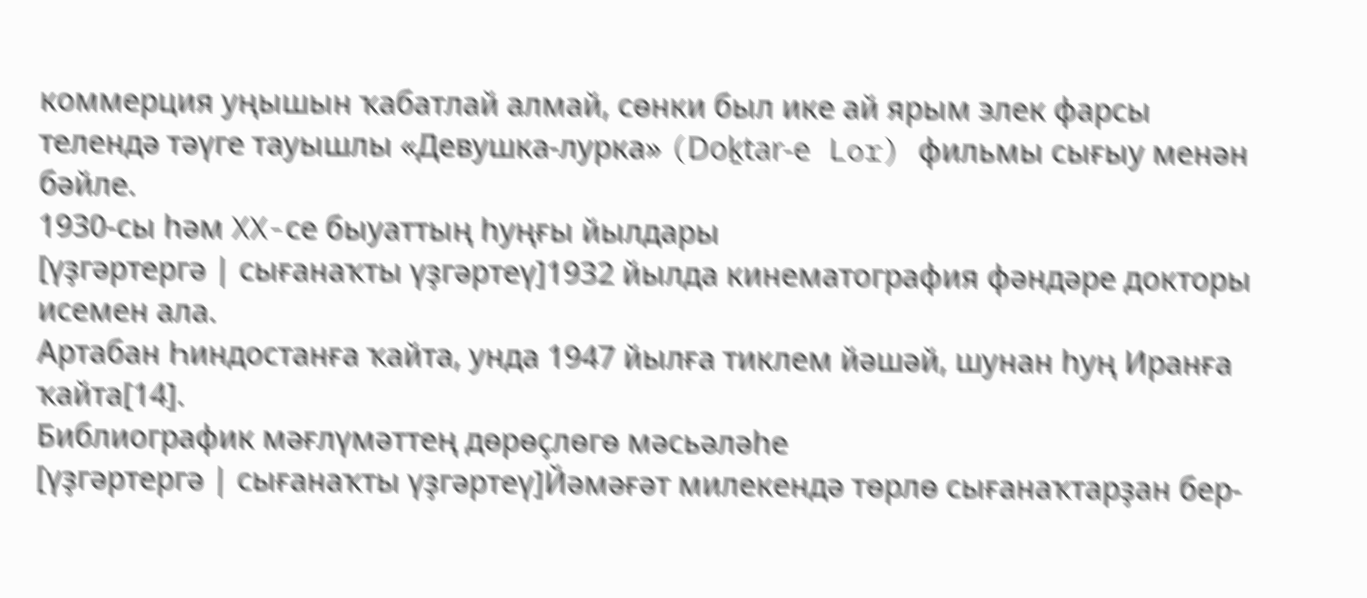коммерция уңышын ҡабатлай алмай, сөнки был ике ай ярым элек фарсы телендә тәүге тауышлы «Девушка-лурка» (Doḵtar-e Lor) фильмы сығыу менән бәйле.
1930-сы һәм XX-се быуаттың һуңғы йылдары
[үҙгәртергә | сығанаҡты үҙгәртеү]1932 йылда кинематография фәндәре докторы исемен ала.
Артабан Һиндостанға ҡайта, унда 1947 йылға тиклем йәшәй, шунан һуң Иранға ҡайта[14].
Библиографик мәғлүмәттең дөрөҫлөгө мәсьәләһе
[үҙгәртергә | сығанаҡты үҙгәртеү]Йәмәғәт милекендә төрлө сығанаҡтарҙан бер-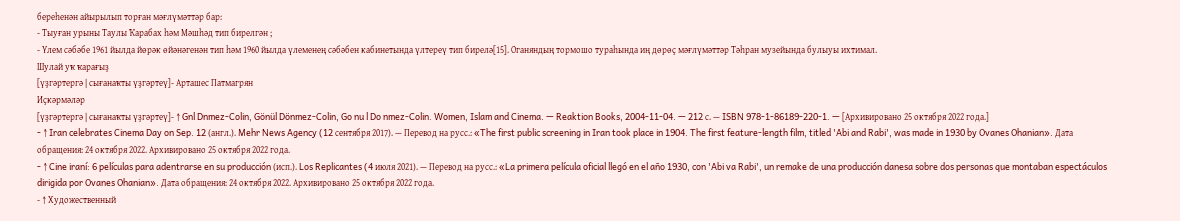береһенән айырылып торған мәғлүмәттәр бар:
- Тыуған урыны Таулы Ҡарабах һәм Мәшһәд тип бирелгән ;
- Үлем сәбәбе 1961 йылда йөрәк өйәнәгенән тип һәм 1960 йылда үлеменең сәбәбен кабинетында үлтереү тип бирелә[15]. Оганяндың тормошо тураһында иң дөрөҫ мәғлүмәттәр Тәһран музейында булыуы ихтимал.
Шулай уҡ ҡарағыҙ
[үҙгәртергә | сығанаҡты үҙгәртеү]- Арташес Патмагрян
Иҫкәрмәләр
[үҙгәртергә | сығанаҡты үҙгәртеү]- ↑ Gnl Dnmez-Colin, Gönül Dönmez-Colin, Go nu l Do nmez-Colin. Women, Islam and Cinema. — Reaktion Books, 2004-11-04. — 212 с. — ISBN 978-1-86189-220-1. — [Архивировано 25 октября 2022 года.]
- ↑ Iran celebrates Cinema Day on Sep. 12 (англ.). Mehr News Agency (12 сентября 2017). — Перевод на русс.: «The first public screening in Iran took place in 1904. The first feature-length film, titled 'Abi and Rabi', was made in 1930 by Ovanes Ohanian». Дата обращения: 24 октября 2022. Архивировано 25 октября 2022 года.
- ↑ Cine iraní: 6 películas para adentrarse en su producción (исп.). Los Replicantes (4 июля 2021). — Перевод на русс.: «La primera película oficial llegó en el año 1930, con 'Abi va Rabi', un remake de una producción danesa sobre dos personas que montaban espectáculos dirigida por Ovanes Ohanian». Дата обращения: 24 октября 2022. Архивировано 25 октября 2022 года.
- ↑ Художественный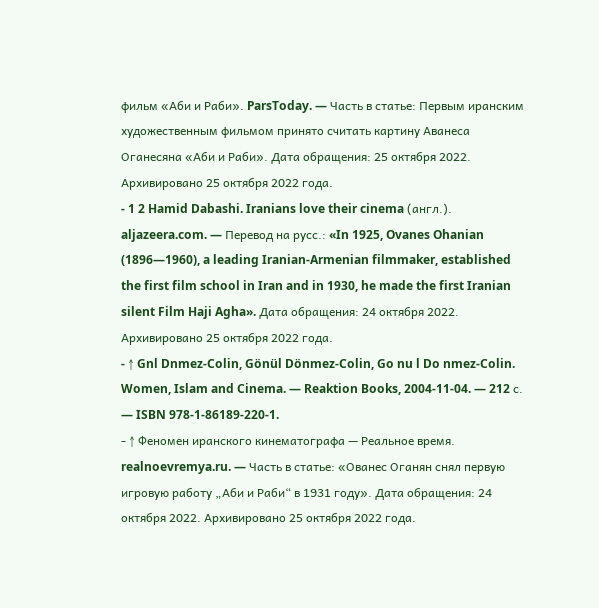фильм «Аби и Раби». ParsToday. — Часть в статье: Первым иранским художественным фильмом принято считать картину Аванеса Оганесяна «Аби и Раби». Дата обращения: 25 октября 2022. Архивировано 25 октября 2022 года.
- 1 2 Hamid Dabashi. Iranians love their cinema (англ.). aljazeera.com. — Перевод на русс.: «In 1925, Ovanes Ohanian (1896—1960), a leading Iranian-Armenian filmmaker, established the first film school in Iran and in 1930, he made the first Iranian silent Film Haji Agha». Дата обращения: 24 октября 2022. Архивировано 25 октября 2022 года.
- ↑ Gnl Dnmez-Colin, Gönül Dönmez-Colin, Go nu l Do nmez-Colin. Women, Islam and Cinema. — Reaktion Books, 2004-11-04. — 212 с. — ISBN 978-1-86189-220-1.
- ↑ Феномен иранского кинематографа — Реальное время. realnoevremya.ru. — Часть в статье: «Ованес Оганян снял первую игровую работу „Аби и Раби“ в 1931 году». Дата обращения: 24 октября 2022. Архивировано 25 октября 2022 года.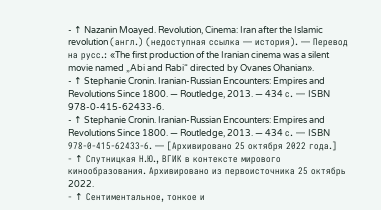- ↑ Nazanin Moayed. Revolution, Cinema: Iran after the Islamic revolution (англ.) (недоступная ссылка — история). — Перевод на русс.: «The first production of the Iranian cinema was a silent movie named „Abi and Rabi“ directed by Ovanes Ohanian».
- ↑ Stephanie Cronin. Iranian-Russian Encounters: Empires and Revolutions Since 1800. — Routledge, 2013. — 434 с. — ISBN 978-0-415-62433-6.
- ↑ Stephanie Cronin. Iranian-Russian Encounters: Empires and Revolutions Since 1800. — Routledge, 2013. — 434 с. — ISBN 978-0-415-62433-6. — [Архивировано 25 октября 2022 года.]
- ↑ Спутницкая Н.Ю., ВГИК в контексте мирового кинообразования. Архивировано из первоисточника 25 октябрь 2022.
- ↑ Сентиментальное, тонкое и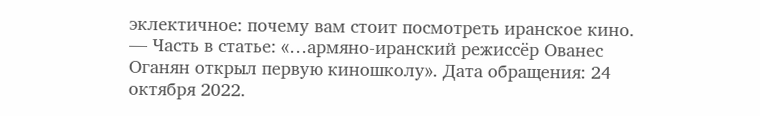эклектичное: почему вам стоит посмотреть иранское кино. — Часть в статье: «…армяно-иранский режиссёр Ованес Оганян открыл первую киношколу». Дата обращения: 24 октября 2022.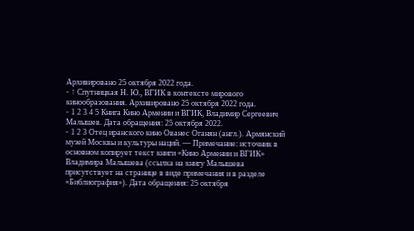Архивировано 25 октября 2022 года.
- ↑ Спутницкая Н. Ю., ВГИК в контексте мирового кинообразования. Архивировано 25 октября 2022 года.
- 1 2 3 4 5 Книга Кино Армении и ВГИК, Владимир Сергеевич Малышев. Дата обращения: 25 октября 2022.
- 1 2 3 Отец иранского кино Ованес Оганян (англ.). Армянский музей Москвы и культуры наций. — Примечание: источник в основном копирует текст книги «Кино Армении и ВГИК» Владимира Малышева (ссылка на книгу Малышева присутствует на странице в виде примечания и в разделе «Библиография»). Дата обращения: 25 октября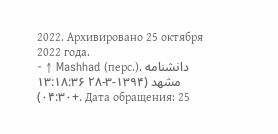2022. Архивировано 25 октября 2022 года.
- ↑ Mashhad (перс.). دانشنامه مشهد (۱۳۹۴-۳-۲۸ ۱۳:۱۸:۳۶ +۰۴:۳۰). Дата обращения: 25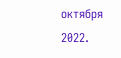октября 2022.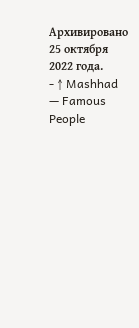Архивировано 25 октября 2022 года.
- ↑ Mashhad — Famous People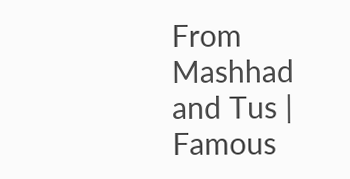From Mashhad and Tus | Famous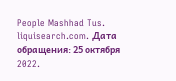People Mashhad Tus. liquisearch.com. Дата обращения: 25 октября 2022.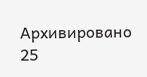Архивировано 25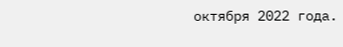октября 2022 года.